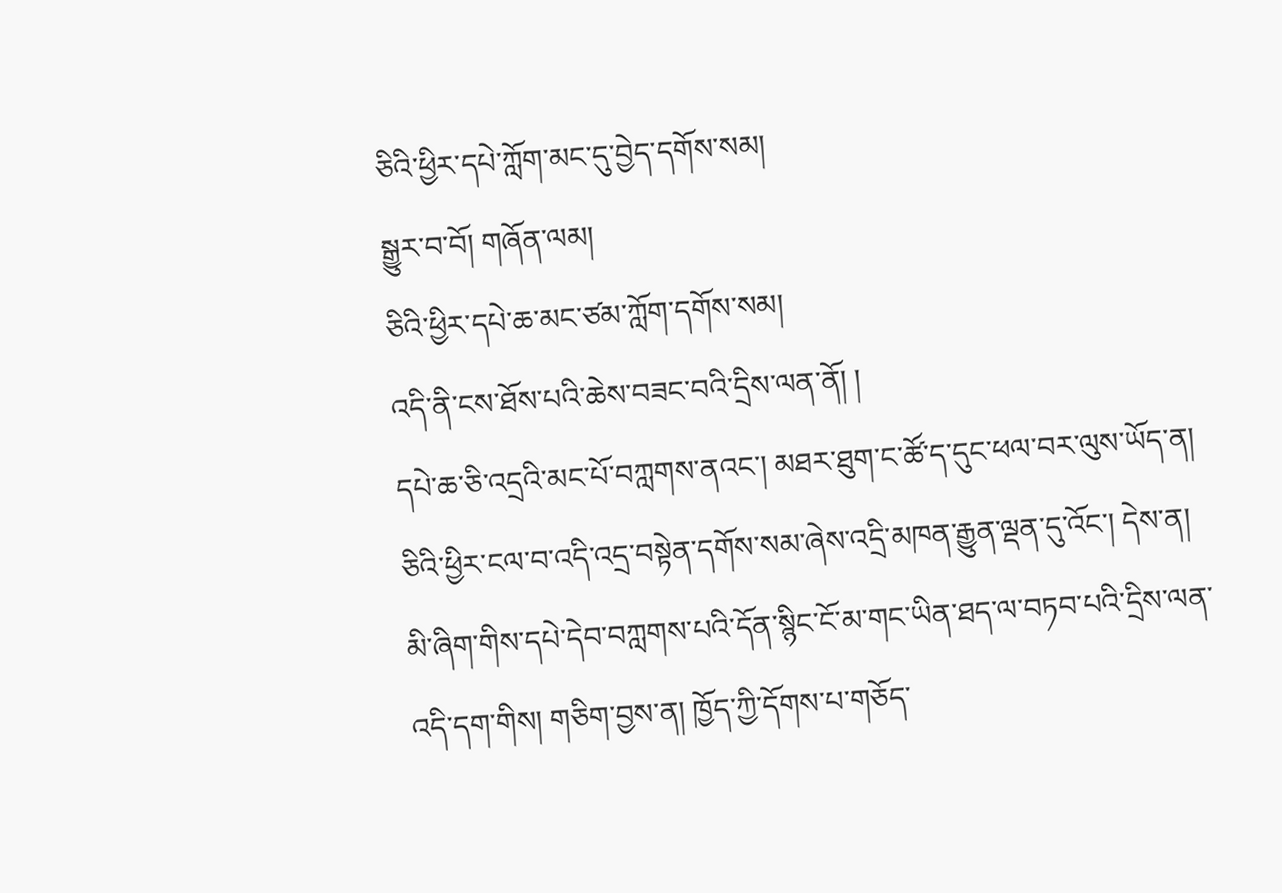ཅིའི་ཕྱིར་དཔེ་ཀློག་མང་དུ་བྱེད་དགོས་སམ།
སྒྱུར་བ་བོ། གཞོན་ལམ།
ཅིའི་ཕྱིར་དཔེ་ཆ་མང་ཙམ་ཀློག་དགོས་སམ།
འདི་ནི་ངས་ཐོས་པའི་ཆེས་བཟང་བའི་དྲིས་ལན་ནོ། །
དཔེ་ཆ་ཅི་འདྲའི་མང་པོ་བཀླགས་ནའང་། མཐར་ཐུག་ང་ཚོ་ད་དུང་ཕལ་བར་ལུས་ཡོད་ན། ཅིའི་ཕྱིར་ངལ་བ་འདི་འདྲ་བསྟེན་དགོས་སམ་ཞེས་འདྲི་མཁན་རྒྱུན་ལྡན་དུ་འོང་། དེས་ན། མི་ཞིག་གིས་དཔེ་དེབ་བཀླགས་པའི་དོན་སྙིང་ངོ་མ་གང་ཡིན་ཐད་ལ་བཏབ་པའི་དྲིས་ལན་འདི་དག་གིས། གཅིག་བྱས་ན། ཁྱོད་ཀྱི་དོགས་པ་གཅོད་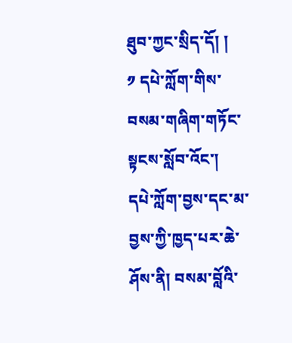ཐུབ་ཀྱང་སྲིད་དོ། །
༡ དཔེ་ཀློག་གིས་བསམ་གཞིག་གཏོང་སྟངས་སློབ་འོང་།
དཔེ་ཀློག་བྱས་དང་མ་བྱས་ཀྱི་ཁྱད་པར་ཆེ་ཤོས་ནི། བསམ་བློའི་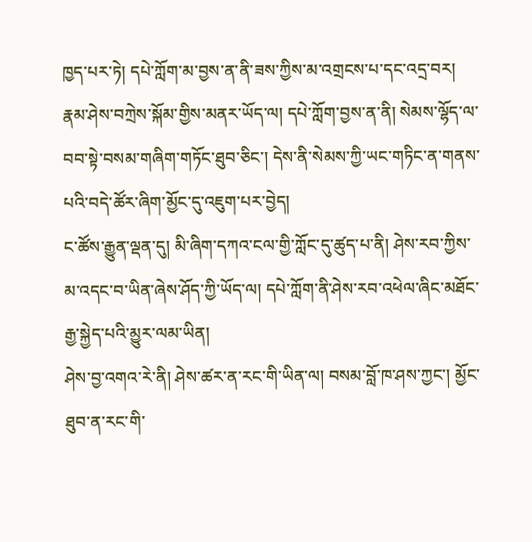ཁྱད་པར་ཏེ། དཔེ་ཀློག་མ་བྱས་ན་ནི་ཟས་ཀྱིས་མ་འགྲངས་པ་དང་འདྲ་བར། རྣམ་ཤེས་བཀྲེས་སྐོམ་གྱིས་མནར་ཡོད་ལ། དཔེ་ཀློག་བྱས་ན་ནི། སེམས་ལྷོད་ལ་བབ་སྟེ་བསམ་གཞིག་གཏོང་ཐུབ་ཅིང་། དེས་ནི་སེམས་ཀྱི་ཡང་གཏིང་ན་གནས་པའི་བདེ་ཚོར་ཞིག་མྱོང་དུ་འཇུག་པར་བྱེད།
ང་ཚོས་རྒྱུན་ལྡན་དུ། མི་ཞིག་དཀའ་ངལ་གྱི་ཀློང་དུ་ཚུད་པ་ནི། ཤེས་རབ་ཀྱིས་མ་འདང་བ་ཡིན་ཞེས་ཤོད་ཀྱི་ཡོད་ལ། དཔེ་ཀློག་ནི་ཤེས་རབ་འཕེལ་ཞིང་མཐོང་རྒྱ་སྐྱེད་པའི་མྱུར་ལམ་ཡིན།
ཤེས་བྱ་འགའ་རེ་ནི། ཤེས་ཚར་ན་རང་གི་ཡིན་ལ། བསམ་བློ་ཁ་ཤས་ཀྱང་། མྱོང་ཐུབ་ན་རང་གི་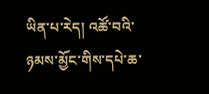ཡིན་པ་རེད། འཚོ་བའི་ཉམས་མྱོང་གིས་དཔེ་ཆ་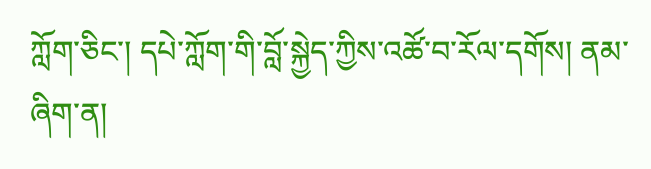ཀློག་ཅིང་། དཔེ་ཀློག་གི་བློ་སྐྱེད་ཀྱིས་འཚོ་བ་རོལ་དགོས། ནམ་ཞིག་ན།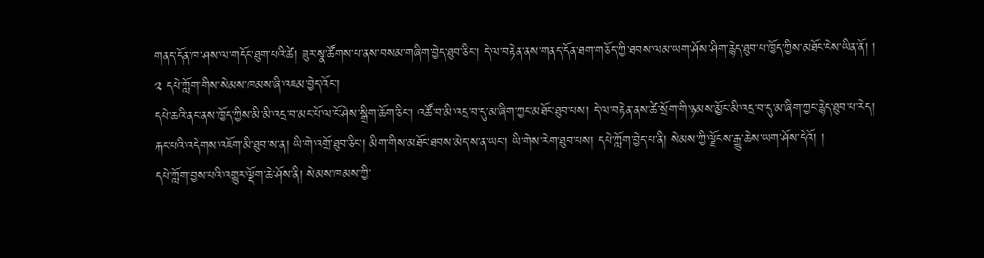གནད་དོན་ཁ་ཤས་ལ་གདོང་ཐུག་པའི་ཚེ། ཟུར་སྣ་ཚོགས་པ་ནས་བསམ་གཞིག་བྱེད་ཐུབ་ཅིང་། དེ་ལ་བརྟེན་ནས་གནད་དོན་ཐག་གཅོད་ཀྱི་ཐབས་ལམ་ཡག་ཤོས་ཤིག་རྙེད་ཐུབ་པ་ཁྱོད་ཀྱིས་མཐོང་ངེས་ཡིན་ནོ། །
༢ དཔེ་ཀློག་གིས་སེམས་ཁམས་ཞི་འཇམ་བྱེད་འོང་།
དཔེ་ཆའི་ནང་ནས་ཁྱོད་ཀྱིས་མི་མི་འདྲ་བ་མང་པོ་ལ་ངོ་ཤེས་སྒྲིག་ཆོག་ཅིང་། འཚོ་བ་མི་འདྲ་བ་དུ་མ་ཞིག་ཀྱང་མཐོང་ཐུབ་པས། དེ་ལ་བརྟེན་ནས་ཚེ་སྲོག་གི་ཉམས་མྱོང་མི་འདྲ་བ་དུ་མ་ཞིག་ཀྱང་རྙེད་ཐུབ་པ་རེད། རྐང་པའི་འདེགས་འཇོག་མི་ཐུབ་ས་ན། ཡི་གེ་འགྲོ་ཐུབ་ཅིང་། མིག་གིས་མཐོང་ཐབས་མེད་ས་ན་ཡང་། ཡི་གེས་རེག་ཐུབ་པས། དཔེ་ཀློག་བྱེད་པ་ནི། སེམས་ཀྱི་ལྗོངས་རྒྱུ་ཆེས་ཡག་ཤོས་དེའོ། །
དཔེ་ཀློག་བྱས་པའི་འགྱུར་ལྡོག་ཆེ་ཤོས་ནི། སེམས་ཁམས་ཀྱི་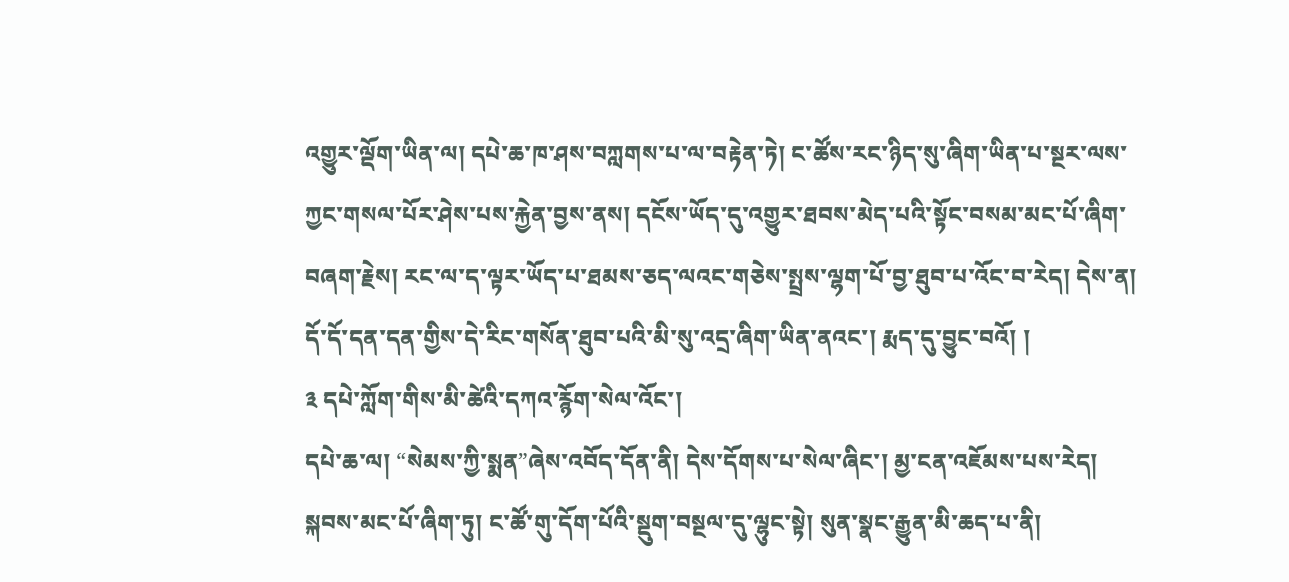འགྱུར་ལྡོག་ཡིན་ལ། དཔེ་ཆ་ཁ་ཤས་བཀླགས་པ་ལ་བརྟེན་ཏེ། ང་ཚོས་རང་ཉིད་སུ་ཞིག་ཡིན་པ་སྔར་ལས་ཀྱང་གསལ་པོར་ཤེས་པས་རྐྱེན་བྱས་ནས། དངོས་ཡོད་དུ་འགྱུར་ཐབས་མེད་པའི་སྟོང་བསམ་མང་པོ་ཞིག་བཞག་རྗེས། རང་ལ་ད་ལྟར་ཡོད་པ་ཐམས་ཅད་ལའང་གཅེས་སྤྲས་ལྷག་པོ་བྱ་ཐུབ་པ་འོང་བ་རེད། དེས་ན། དོ་དོ་དན་དན་གྱིས་དེ་རིང་གསོན་ཐུབ་པའི་མི་སུ་འདྲ་ཞིག་ཡིན་ནའང་། རྨད་དུ་བྱུང་བའོ། །
༣ དཔེ་ཀློག་གིས་མི་ཚེའི་དཀའ་རྙོག་སེལ་འོང་།
དཔེ་ཆ་ལ། “སེམས་ཀྱི་སྨན”ཞེས་འབོད་དོན་ནི། དེས་དོགས་པ་སེལ་ཞིང་། མྱ་ངན་འཇོམས་པས་རེད། སྐབས་མང་པོ་ཞིག་ཏུ། ང་ཚོ་གུ་དོག་པོའི་སྡུག་བསྔལ་དུ་ལྷུང་སྟེ། སུན་སྣང་རྒྱུན་མི་ཆད་པ་ནི།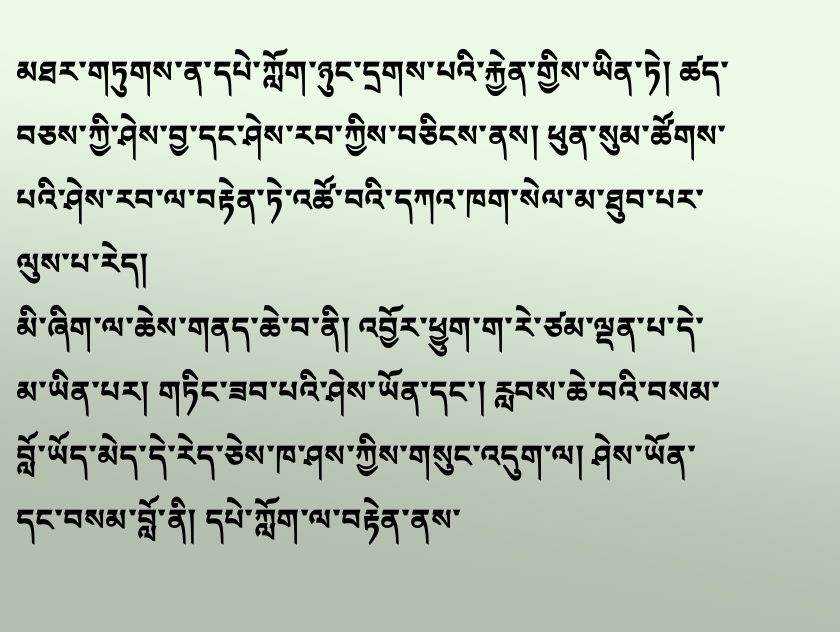མཐར་གཏུགས་ན་དཔེ་ཀློག་ཉུང་དྲགས་པའི་རྐྱེན་གྱིས་ཡིན་ཏེ། ཚད་བཅས་ཀྱི་ཤེས་བྱ་དང་ཤེས་རབ་ཀྱིས་བཅིངས་ནས། ཕུན་སུམ་ཚོགས་པའི་ཤེས་རབ་ལ་བརྟེན་ཏེ་འཚོ་བའི་དཀའ་ཁག་སེལ་མ་ཐུབ་པར་ལུས་པ་རེད།
མི་ཞིག་ལ་ཆེས་གནད་ཆེ་བ་ནི། འབྱོར་ཕྱུག་ག་རེ་ཙམ་ལྡན་པ་དེ་མ་ཡིན་པར། གཏིང་ཟབ་པའི་ཤེས་ཡོན་དང་། རླབས་ཆེ་བའི་བསམ་བློ་ཡོད་མེད་དེ་རེད་ཅེས་ཁ་ཤས་ཀྱིས་གསུང་འདུག་ལ། ཤེས་ཡོན་དང་བསམ་བློ་ནི། དཔེ་ཀློག་ལ་བརྟེན་ནས་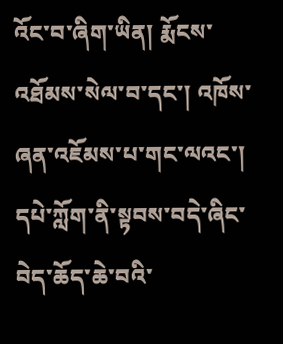འོང་བ་ཞིག་ཡིན། རྨོངས་འཐོམས་སེལ་བ་དང་། འཁོས་ཞན་འཇོམས་པ་གང་ལའང་། དཔེ་ཀློག་ནི་སྟབས་བདེ་ཞིང་བེད་ཆོད་ཆེ་བའི་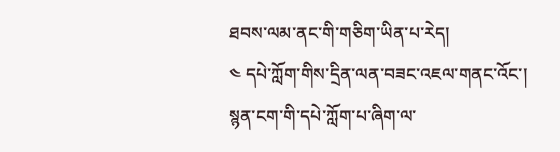ཐབས་ལམ་ནང་གི་གཅིག་ཡིན་པ་རེད།
༤ དཔེ་ཀློག་གིས་དྲིན་ལན་བཟང་འཇལ་གནང་འོང་།
སྙན་ངག་གི་དཔེ་ཀློག་པ་ཞིག་ལ་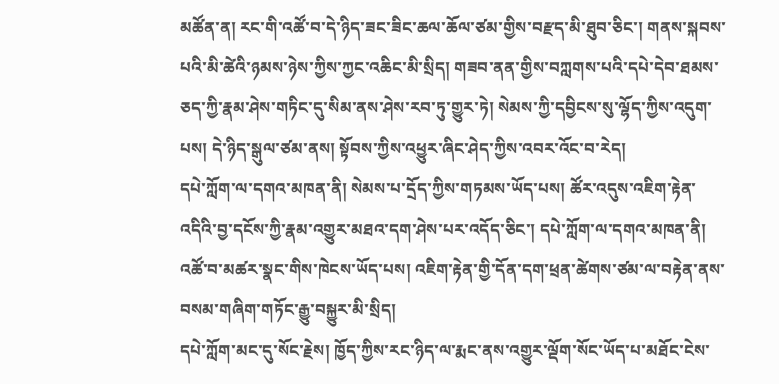མཚོན་ན། རང་གི་འཚོ་བ་དེ་ཉིད་ཟང་ཟིང་ཆལ་ཆོལ་ཙམ་གྱིས་བརྫད་མི་ཐུབ་ཅིང་། གནས་སྐབས་པའི་མི་ཚེའི་ཉམས་ཉེས་ཀྱིས་ཀྱང་འཆིང་མི་སྲིད། གཟབ་ནན་གྱིས་བཀླགས་པའི་དཔེ་དེབ་ཐམས་ཅད་ཀྱི་རྣམ་ཤེས་གཏིང་དུ་སིམ་ནས་ཤེས་རབ་ཏུ་གྱུར་ཏེ། སེམས་ཀྱི་དབྱིངས་སུ་ལྷོད་ཀྱིས་འདུག་པས། དེ་ཉིད་སྒུལ་ཙམ་ནས། སྟོབས་ཀྱིས་འཕྱུར་ཞིང་ཤེད་ཀྱིས་འབར་འོང་བ་རེད།
དཔེ་ཀློག་ལ་དགའ་མཁན་ནི། སེམས་པ་དྲོད་ཀྱིས་གཏམས་ཡོད་པས། ཚོར་འདུས་འཇིག་རྟེན་འདིའི་བྱ་དངོས་ཀྱི་རྣམ་འགྱུར་མཐའ་དག་ཤེས་པར་འདོད་ཅིང་། དཔེ་ཀློག་ལ་དགའ་མཁན་ནི། འཚོ་བ་མཚར་སྣང་གིས་ཁེངས་ཡོད་པས། འཇིག་རྟེན་གྱི་དོན་དག་ཕྲན་ཚེགས་ཙམ་ལ་བརྟེན་ནས་བསམ་གཞིག་གཏོང་རྒྱུ་བསྐྱུར་མི་སྲིད།
དཔེ་ཀློག་མང་དུ་སོང་རྗེས། ཁྱོད་ཀྱིས་རང་ཉིད་ལ་རྨང་ནས་འགྱུར་ལྡོག་སོང་ཡོད་པ་མཐོང་ངེས་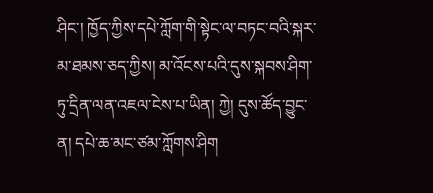ཤིང་། ཁྱོད་ཀྱིས་དཔེ་ཀློག་གི་སྟེང་ལ་བཏང་བའི་སྐར་མ་ཐམས་ཅད་ཀྱིས། མ་འོངས་པའི་དུས་སྐབས་ཤིག་ཏུ་དྲིན་ལན་འཇལ་ངེས་པ་ཡིན། ཀྱེ། དུས་ཚོད་བྱུང་ན། དཔེ་ཆ་མང་ཙམ་ཀློགས་ཤིག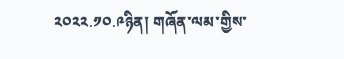༢༠༢༢.༡༠.༩ཉིན། གཞོན་ལམ་གྱིས་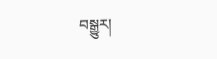བསྒྱུར།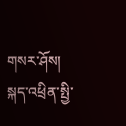གསར་ཤོས།
སྐད་འཕྲིན་སྤྱི་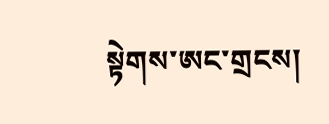སྟེགས་ཨང་གྲངས།